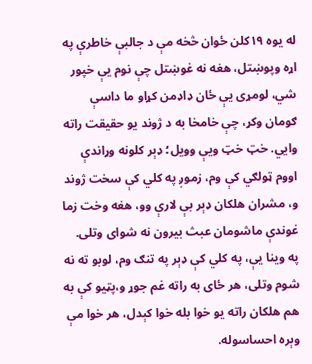له یوه ۱۹کلن ځوان څخه مې د جالبې خاطرې په اړه وپوښتل، هغه نه غوښتل چې نوم یې خپور شي، لومړی یې ځان ډاډمن کړاو ما داسې ګومان وکړ، چې خامخا به د ژوند یو حقیقت راته وايي. خټ خټ ويې وویل؛ ډېر کلونه وړاندې اووم ټولګي کې وم، زموږ په کلي کې سخت ژوند و، مشران هلکان ډېر بې لارې وو، هغه وخت زما غوندې ماشومان عبث بیرون نه شواى وتلی.
په وینا یې، په کلي کې ډېر په تنګ وم، لوبو ته نه شوم وتلی، هر ځای به راته غم جوړ و،پټيو کې به هم هلکان راته یو خوا بله خوا کېدل، هر خوا مې وېره احساسوله.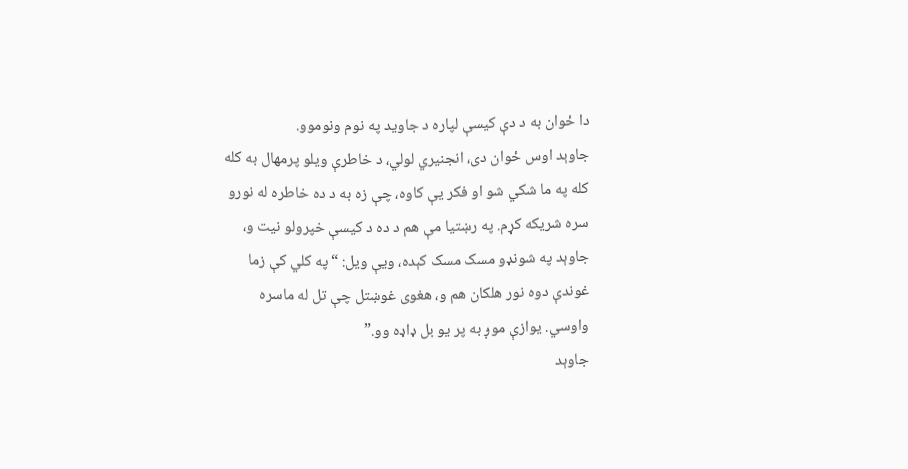دا ځوان به د دې کيسې لپاره د جاوید په نوم ونوموو.
جاوېد اوس ځوان دی، انجنيري لولي، د خاطرې ويلو پرمهال به کله کله په ما شکي شو او فکر یې کاوه، چې زه به د ده خاطره له نورو سره شریکه کړم. په رښتیا مې هم د ده د کيسې خپرولو نیت و، جاوېد په شونډو مسک مسک کېده، ويې ویل: “په کلي کې زما غوندې دوه نور هلکان هم و، هغوی غوښتل چې تل له ماسره واوسي. یوازې موږ به پر یو بل ډاډه وو.”
جاوېد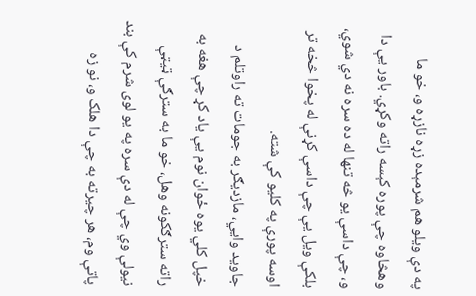په دې ویلو هم شرمېده زړه نازړه و، خو ما وهڅاوه چې پوره کېسه راته وکړي. باور یې دا و، چې داسې یو څه تنها له ده سره نه دي شوي، بلکې ویل یې چې داسې کړنې له پخوا څخه تر اوسه پورې په کليو کې شته.
جاوید وايي، مازدیګر به جومات ته راوتلم د خپل کلي یوه ځوان نوم یې یاد کړ چې هغه به راته سترګکونه وهل، خو ما به سترګې ټيټې نیولې وي چې له دې سره په یو لوی شرم کې بند پاتې وم، هر چیرته به چې دا هلک و، نو زه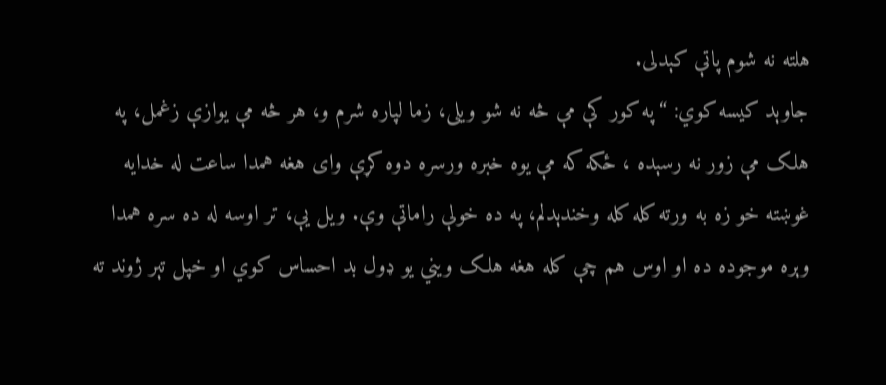هلته نه شوم پاتې کېدلی.
جاوېد کيسه کوي: “په کور کې مې څه نه شو ویلی، زما لپاره شرم و، هر څه مې یوازې زغمل، په هلک مې زور نه رسېده ، ځکه که مې یوه خبره ورسره دوه کړې وای هغه همدا ساعت له خدایه غوښته خو زه به ورته کله کله وخندېدلم، په ده خولې راماتې وې. ویل یې، تر اوسه له ده سره همدا وېره موجوده ده او اوس هم چې کله هغه هلک ویني یو ډول بد احساس کوي او خپل تېر ژوند ته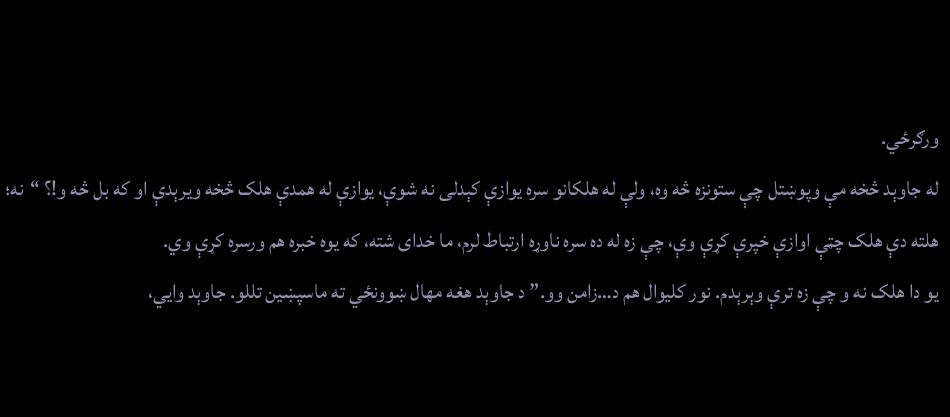ورګرځي.
له جاوېد څخه مې وپوښتل چې ستونزه څه وه، ولې له هلکانو سره یوازې کېدلی نه شوې، یوازې له همدې هلک څخه ویرېدې او که بل څه و!؟ “نه؛ هلته دې هلک چټې اوازې خپرې کړې وې، چې زه له ده سره ناوړه ارتباط لرم، ما خدای شته، که یوه خبره هم ورسره کړې وي.
یو دا هلک نه و چې زه ترې وېرېدم. نور کلیوال هم د…زامن وو.” د جاوېد هغه مهال ښوونځي ته ماسپښین تللو. جاوېد وايي،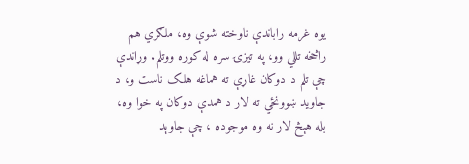یوه غرمه راباندې ناوخته شوې وه، ملګري هم راڅخه تللي وو، په تیزۍ سره له کوره ووتلم. وړاندې چې تلم د دوکان غاړې ته هماغه هلک ناست و، د جاوید ښوونځي ته لار د همدې دوکان په خوا وه، بله هېڅ لار نه وه موجوده ، چې جاوېد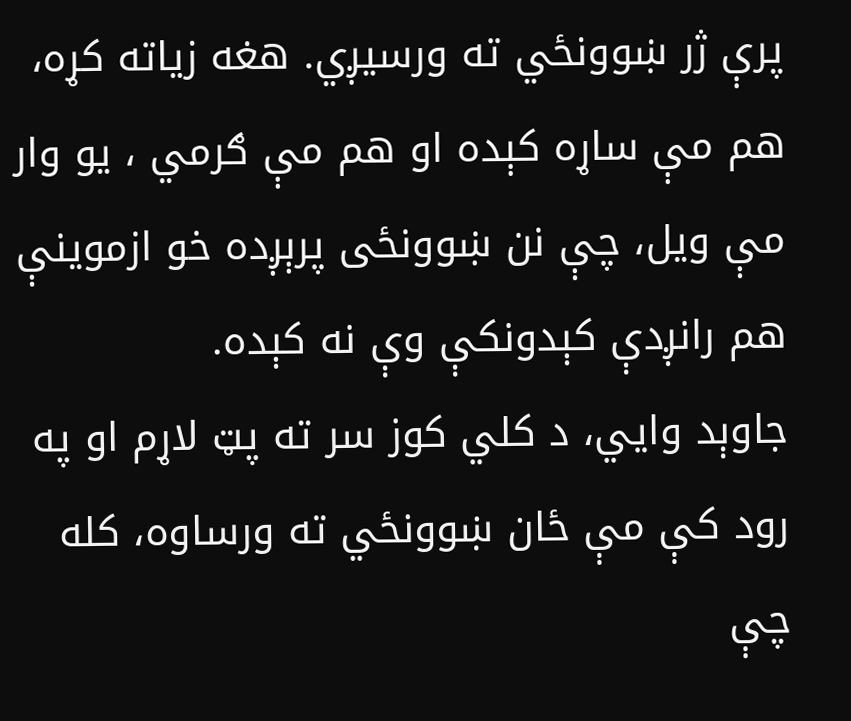پرې ژر ښوونځي ته ورسیږي. هغه زیاته کړه، هم مې ساړه کېده او هم مې ګرمي ، یو وار مې ویل، چې نن ښوونځی پرېږده خو ازموینې هم رانږدې کېدونکې وې نه کېده.
جاوېد وايي، د کلي کوز سر ته پټ لاړم او په رود کې مې ځان ښوونځي ته ورساوه، کله چې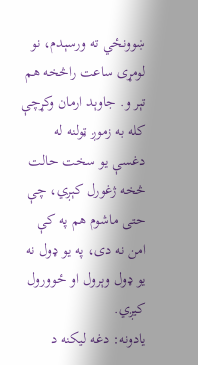ښوونځي ته ورسېدم، نو لومړی ساعت راڅخه هم تېر و. جاوېد ارمان وکړچې کله به زموږ ټولنه له دغسې یو سخت حالت څخه ژغورل کېږي، چې حتی ماشوم هم په کې امن نه دی، په یو ډول نه يو ډول وېرول او ځوورول کيږي.
يادونه: دغه ليکنه د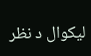ليکوال د نظر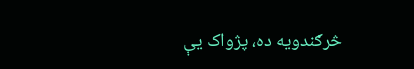څرګندويه ده، پژواک يې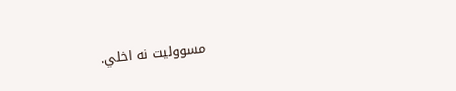مسووليت نه اخلي.